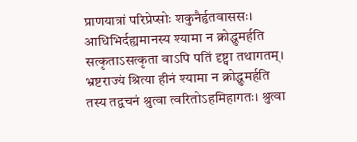प्राणयात्रां परिप्रेप्सोः शकुनैर्हृतवाससः। आधिभिर्दह्यमानस्य श्यामा न क्रोद्धुमर्हति
सत्कृताऽसत्कृता वाऽपि पतिं दृष्ट्वा तथागतम्। भ्रष्टराज्यं श्रित्या हीनं श्यामा न क्रोद्धुमर्हति
तस्य तद्वचनं श्रुत्वा त्वरितोऽहमिहागतः। श्रुत्वा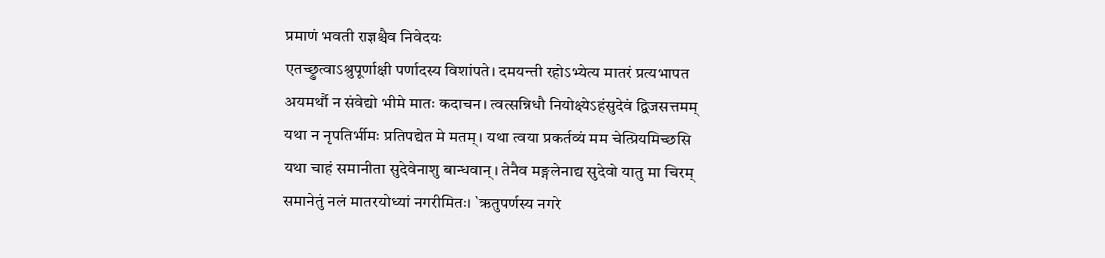प्रमाणं भवती राज्ञश्चैव निवेदयः
एतच्छ्रुत्वाऽश्रुपूर्णाक्षी पर्णादस्य विशांपते। दमयन्ती रहोऽभ्येत्य मातरं प्रत्यभापत
अयमर्थौ न संवेद्यो भीमे मातः कदाचन। त्वत्सन्निधौ नियोक्ष्येऽहंसुदेवं द्विजसत्तमम्
यथा न नृपतिर्भीमः प्रतिपद्येत मे मतम्। यथा त्वया प्रकर्तव्यं मम चेत्प्रियमिच्छसि
यथा चाहं समानीता सुदेवेनाशु बान्धवान्। तेनैव मङ्गलेनाद्य सुदेवो यातु मा चिरम्
समानेतुं नलं मातरयोध्यां नगरीमितः। `ऋतुपर्णस्य नगरे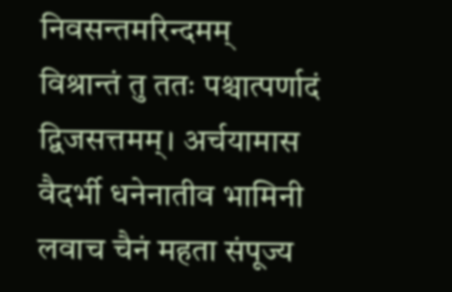निवसन्तमरिन्दमम्
विश्रान्तं तु ततः पश्चात्पर्णादं द्विजसत्तमम्। अर्चयामास वैदर्भी धनेनातीव भामिनी
लवाच चैनं महता संपूज्य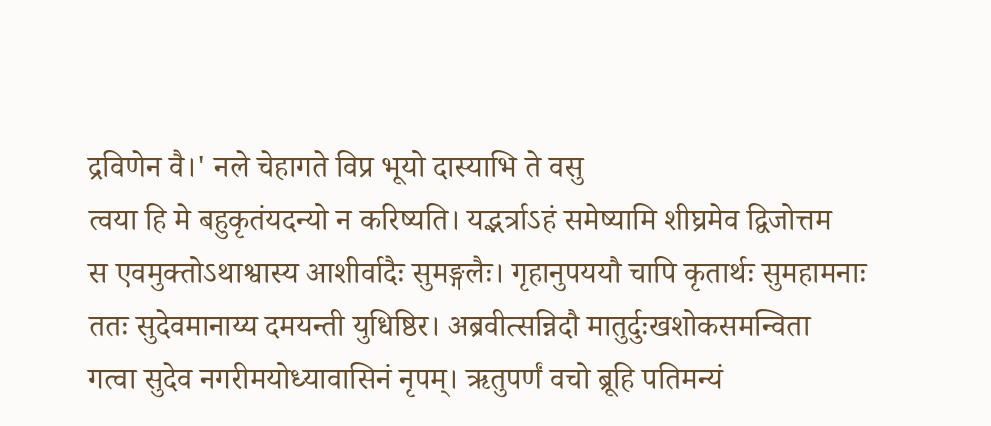द्रविणेन वै।' नले चेहागते विप्र भूयो दास्याभि ते वसु
त्वया हि मे बहुकृतंयदन्यो न करिष्यति। यद्भर्त्राऽहं समेष्यामि शीघ्रमेव द्विजोत्तम
स एवमुक्तोऽथाश्वास्य आशीर्वादैः सुमङ्गलैः। गृहानुपययौ चापि कृतार्थः सुमहामनाः
ततः सुदेवमानाय्य दमयन्ती युधिष्ठिर। अब्रवीत्सन्निदौ मातुर्दुःखशोकसमन्विता
गत्वा सुदेव नगरीमयोध्यावासिनं नृपम्। ऋतुपर्णं वचो ब्रूहि पतिमन्यं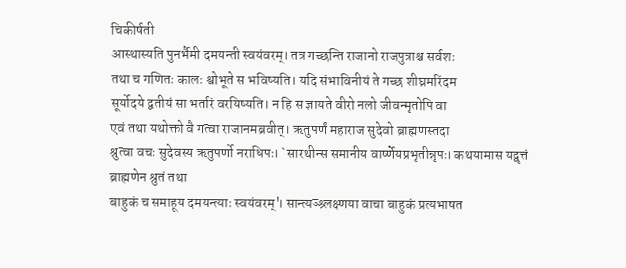चिकीर्षती
आस्थास्यति पुनर्भैमी दमयन्ती स्वयंवरम्। तत्र गच्छन्ति राजानो राजपुत्राश्च सर्वशः
तथा च गणितः कालः श्वोभूते स भविष्यति। यदि संभाविनीयं ते गच्छ शीघ्रमरिंदम
सूर्योदये द्वतीयं सा भर्तारं वरयिष्यति। न हि स ज्ञायते वीरो नलो जीवन्मृतोपि वा
एवं तथा यथोक्तो वै गत्वा राजानमब्रवीत्। ऋतुपर्णं महाराज सुदेवो ब्राह्मणस्तदा
श्रुत्वा वचः सुदेवस्य ऋतुपर्णो नराधिपः। `सारथीन्स समानीय वार्ष्णेयप्रभृतीन्नृपः। कथयामास यद्वृत्तं ब्राह्मणेन श्रुतं तथा
बाहुकं च समाहूय दमयन्त्याः स्वयंवरम्'। सान्त्यञ्श्र्लक्ष्णया वाचा बाहुकं प्रत्यभाषत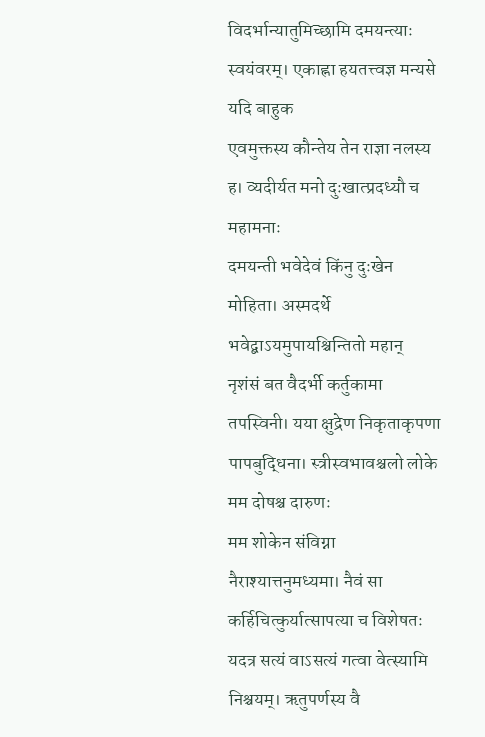विदर्भान्यातुमिच्छामि दमयन्त्याः स्वयंवरम्। एकाह्ना हयतत्त्वज्ञ मन्यसे यदि बाहुक
एवमुक्तस्य कौन्तेय तेन राज्ञा नलस्य ह। व्यदीर्यत मनो दुःखात्प्रदध्यौ च महामनाः
दमयन्ती भवेदेवं किंनु दुःखेन मोहिता। अस्मदर्थे भवेद्बाऽयमुपायश्चिन्तितो महान्
नृशंसं बत वैदर्भी कर्तुकामा तपस्विनी। यया क्षुद्रेण निकृताकृपणा पापबुद्धिना। स्त्रीस्वभावश्चलो लोके मम दोषश्च दारुणः
मम शोकेन संविग्ना नैराश्यात्तनुमध्यमा। नैवं सा कर्हिचित्कुर्यात्सापत्या च विशेषतः
यदत्र सत्यं वाऽसत्यं गत्वा वेत्स्यामि निश्चयम्। ऋतुपर्णस्य वै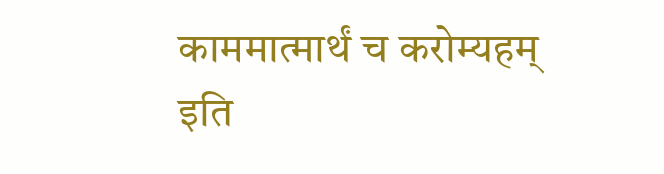काममात्मार्थं च करोम्यहम्
इति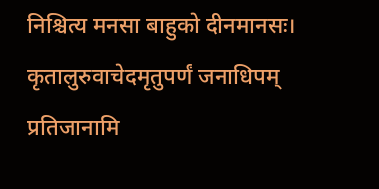निश्चित्य मनसा बाहुको दीनमानसः। कृतालुरुवाचेदमृतुपर्णं जनाधिपम्
प्रतिजानामि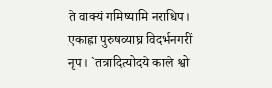ते वाक्यं गमिष्यामि नराधिप। एकाह्ना पुरुषव्याघ्र विदर्भनगरीं नृप। `तत्रादित्योदये काले श्वो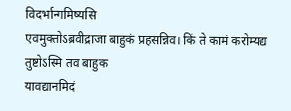विदर्भान्गमिष्यसि
एवमुक्तोऽब्रवीद्राजा बाहुकं प्रहसन्निव। किं ते कामं करोम्यद्य तुष्टोऽस्मि तव बाहुक
यावद्यानमिदं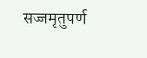सज्जमृतुपर्ण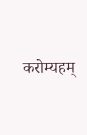करोम्यहम्